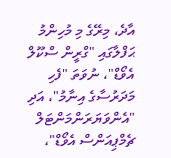އާދެ، މިރޭގެ މި މުހިންމު ޙަފްލާގައި "ގްރީން ސްކޫލް އެވޯޑް"، ނުވަތަ "ފެހި މަދަރުސާގެ އިނާމު"، އަދި "އެންވަޔަރަންމަންޓަލް ޗެމްޕިއަންސް އެވޯޑް"،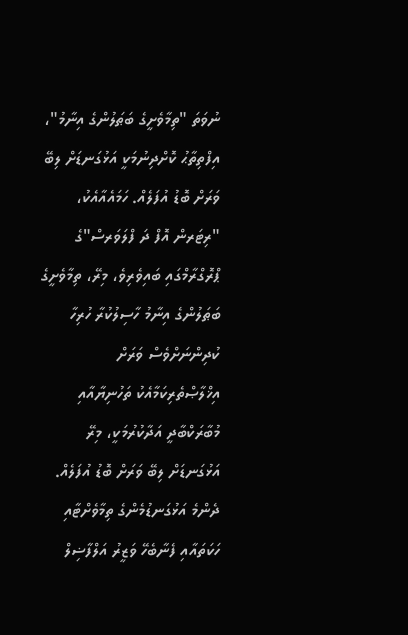ނުވަތަ "ތިމާވެށީގެ ބަޠަލުންގެ އިނާމު"، އިފްތިތާޙު ކޮށްދިނުމަކީ އަޅުގަނޑަށް ލިބޭ ވަރަށް ބޮޑު އުފަލެއް. ހަމައެއާއެކު، "ރިޓަރން އޮފް ދަ ފްލަވަރސް"ގެ ޕްރޮގްރާމްގައި ބައިވެރިވެ، މިރޭ، ތިމާވެށީގެ ބަޠަލުންގެ އިނާމު ހާސިލުކުރާ ހުރިހާ ކުދިންނަށްވެސް ވަރަށް އިޚްލާޞްތެރިކަމާއެކު ތަހުނިޔާއާއި މުބާރަކްބާދީ އަދާކުރުމަކީ، މިރޭ އަޅުގަނޑަށް ލިބޭ ވަރަށް ބޮޑު އުފަލެއް.
ދެންމެ އަޅުގަނޑުމެންގެ ތިމާވެށްޓާއި ހަކަތައާއި ފެނާބެހޭ ވަޒީރު އަލްފާޟިލް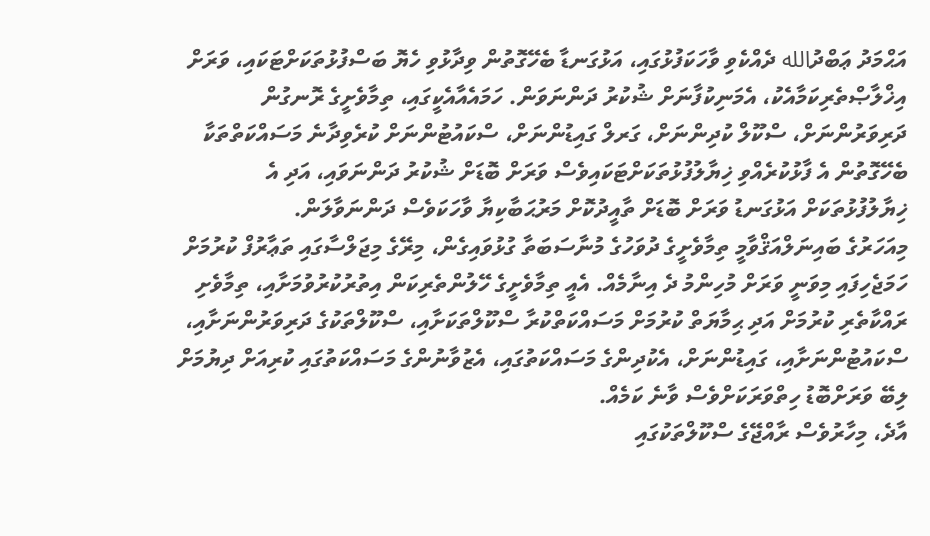އަޙްމަދު ޢަބްދުالله ދެއްކެވި ވާހަކަފުޅުގައި، އަޅުގަނޑާ ބެހޭގޮތުން ވިދާޅުވި ހެޔޮ ބަސްފުޅުތަކަށްޓަކައި، ވަރަށް އިޚްލާޞްތެރިކަމާއެކު، އެމަނިކުފާނަށް ޝުކުރު ދަންނަވަން. ހަމައެއާއެކީގައި، ތިމާވެށީގެ ރޮނގުން ދަރިވަރުންނަށް، ސްކޫލް ކުދިންނަށް، ގަރލް ގައިޑުންނަށް، ސްކައުޓުންނަށް ކުރެވިދާނެ މަސައްކަތްތަކާ ބެހޭގޮތުން އެ ފާޅުކުރެއްވި ޚިޔާލުފުޅުތަކަށްޓަކައިވެސް ވަރަށް ބޮޑަށް ޝުކުރު ދަންނަވައި، އަދި އެ ޚިޔާލުފުޅުތަކަށް އަޅުގަނޑު ވަރަށް ބޮޑަށް ތާއީދުކޮށް މަރުޙަބާކިޔާ ވާހަކަވެސް ދަންނަވާލަން.
މިއަހަރުގެ ބައިނަލްއަޤްވާމީ ތިމާވެށީގެ ދުވަހުގެ މުނާސަބަތާ ގުޅުވައިގެން، މިރޭގެ މިޖަލްސާގައި ތަޢާރުފް ކުރުމަށް ހަމަޖެހިފައި މިވަނީ ވަރަށް މުހިންމު ދެ އިނާމެއް. އެއީ ތިމާވެށީގެ ހޭލުންތެރިކަން އިތުރުކުރުވުމަށާއި، ތިމާވެށި ރައްކާތެރި ކުރުމަށް އަދި ޙިމާޔަތް ކުރުމަށް މަސައްކަތްކުރާ ސްކޫލްތަކަށާއި، ސްކޫލްތަކުގެ ދަރިވަރުންނަށާއި، ސްކައުޓުންނަށާއި، ގައިޑުންނަށް، އެކުދިންގެ މަސައްކަތުގައި، އެޒުވާނުންގެ މަސައްކަތުގައި ކުރިއަށް ދިޔުމަށް ލިބޭ ވަރަށްބޮޑު ހިތްވަރަކަށްވެސް ވާނެ ކަމެއް.
އާދެ، މިހާރުވެސް ރާއްޖޭގެ ސްކޫލްތަކުގައި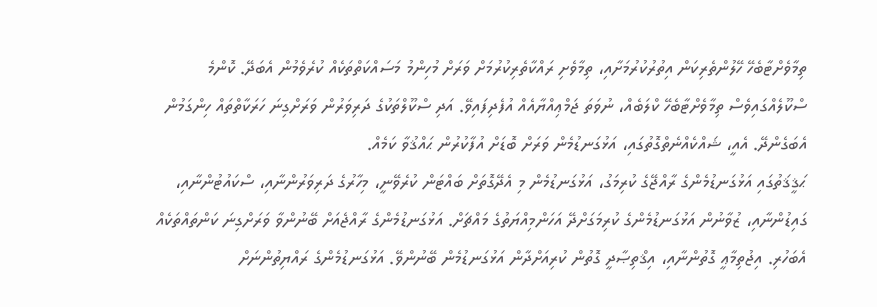ތިމާވެށްޓާބެހޭ ހޭލުންތެރިކަން އިތުރުކުރުމަށާއި، ތިމާވެށި ރައްކާތެރިކުރުމަށް ވަރަށް މުހިންމު މަސައްކަތްތަކެއް ކުރެވެމުން އެބަދޭ. ކޮންމެ ސްކޫލެއްގައިވެސް ތިމާވެށްޓާބެހޭ ކްލަބެއް، ނުވަތަ ޖަމްޢިއްޔާއެއް އުފެދިފައިވޭ. އަދި ސްކޫލްތަކުގެ ދަރިވަރުން ވަރަށްގިނަ ހަރަކާތްތައް ހިންގަމުން އެބަގެންދޭ. އެއީ، ޝައްކެއްނެތްގޮތުގައި، އަޅުގަނޑުމެން ވަރަށް ބޮޑަށް އުފާކުރުން ޙައްޤުވާ ކަމެއް.
ޙަޤީޤަތުގައި އަޅުގަނޑުމެންގެ ރާއްޖޭގެ ކުރިމަގު، އަޅުގަނޑުމެން މި އެދޭގޮތަށް ބައްޓަން ކުރެވޭނީ، މިހާރުގެ ދަރިވަރުންނާއި، ސްކައުޓުންނާއި، ގައިޑުންނާއި، ޒުވާނުން އަޅުގަނޑުމެންގެ ކުރިމަގަށްދޭ އަހަންމިއްޔަތުގެ މައްޗަށް. އަޅުގަނޑުމެންގެ ރާއްޖެއަށް ބޭނުންވާ ވަރަށްގިނަ ކަންތައްތަކެއް އެބަހުރި. އިޖުތިމާޢީ ގޮތުންނާއި، އިޤްތިޞާދީ ގޮތުން ކުރިއަށްދާން އަޅުގަނޑުމެން ބޭނުންވޭ. އަޅުގަނޑުމެންގެ ރައްޔިތުންނަށް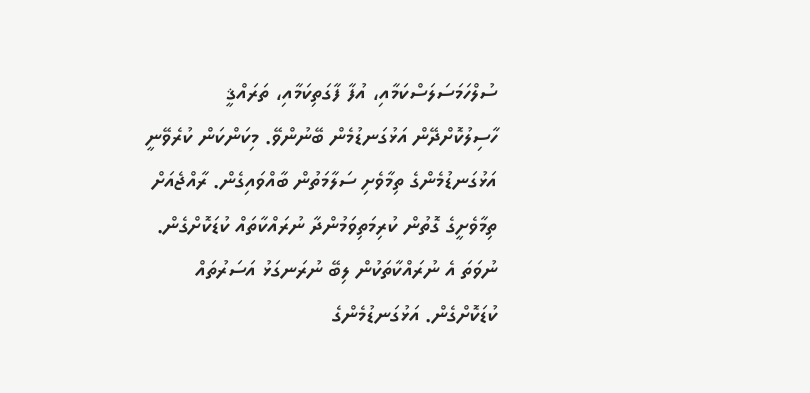ސުލްހަމަސަލަސްކަމާއި، އުފާ ފާގަތިކަމާއި، ތަރައްޤީ ހާސިލުކޮށްދޭން އަޅުގަނޑުމެން ބޭނުންވޭ. މިކަންކަން ކުރެވޭނީ އަޅުގަނޑުމެންގެ ތިމާވެށި ސަލާމަތުން ބާއްވައިގެން. ރާއްޖެއަށް ތިމާވެށީގެ ގޮތުން ކުރިމަތިވަމުންދާ ނުރައްކާތައް ކުޑަކޮށްގެން. ނުވަތަ އެ ނުރައްކާތަކުން ލިބޭ ނުރަނގަޅު އަސަރުތައް ކުޑަކޮށްގެން. އަޅުގަނޑުމެންގެ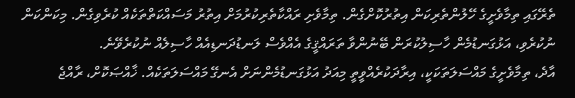ތެރޭގައި ތިމާވެށީގެ ހޭލުންތެރިކަން އިތުރުކޮށްގެން. ތިމާވެށި ރައްކާތެރިކުރުމަށް އިތުރު މަސައްކަތްތަކެއް ކުރެވިގެން. މިކަންކަން ނުކުރެވި، އަޅުގަނޑުމެން ހާސިލުކުރަން ބޭނުންވާ ތަރައްޤީގެ އެއްވެސް ލަނޑުދަނޑިއެއް ހާސިލެއް ނުކުރެވޭނެ.
އާދެ، ތިމާވެށީގެ މައްސަލަތަކަކީ، އިރާދަކުރެއްވީތީ މިއަދު އަޅުގަނޑުމެންނަށް އެނގޭ މައްސަލަތަކެއް. ޚާއްޞަކޮށް، ރާއްޖެ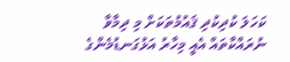ކަހަލަ ކުދިކުދި ޤައުމުތަކަށް މި ދިމާވާ ނުރައްކާތައް އެއީ މިހާރު އަޅުގަނޑުމެންގެ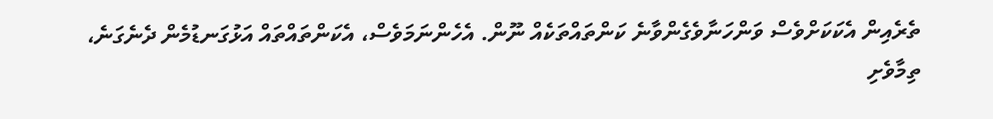ތެރެއިން އެކަކަށްވެސް ވަންހަނާވެގެންވާނެ ކަންތައްތަކެއް ނޫން. އެހެންނަމަވެސް، އެކަންތައްތައް އަޅުގަނޑުމެން ދެނެގަނެ، ތިމާވެށި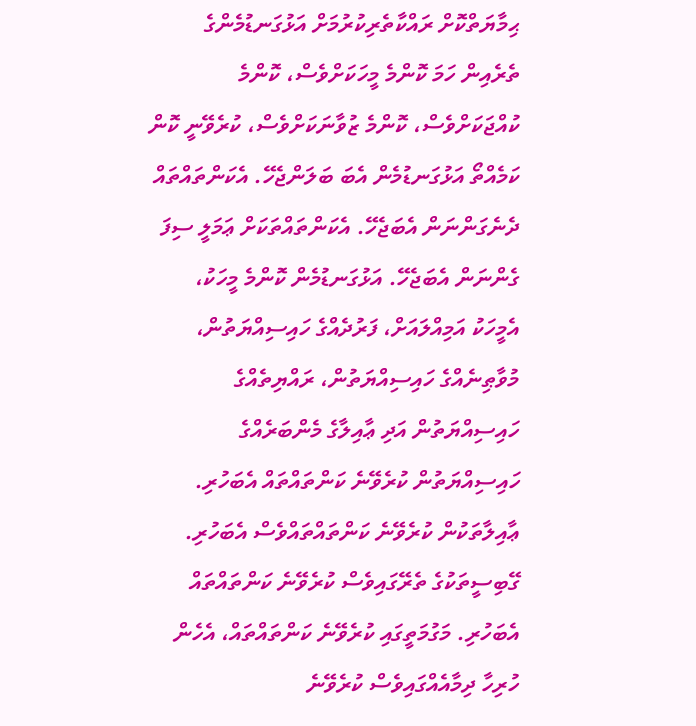ޙިމާޔަތްކޮށް ރައްކާތެރިކުރުމަށް އަޅުގަނޑުމެންގެ ތެރެއިން ހަމަ ކޮންމެ މީހަކަށްވެސް، ކޮންމެ ކުއްޖަކަށްވެސް، ކޮންމެ ޒުވާނަކަށްވެސް، ކުރެވޭނީ ކޮން ކަމެއްތޯ އަޅުގަނޑުމެން އެބަ ބަލަންޖެހޭ. އެކަންތައްތައް ދެނެގަންނަން އެބަޖެހޭ. އެކަންތައްތަކަށް ޢަމަލީ ސިފަ ގެންނަން އެބަޖެހޭ. އަޅުގަނޑުމެން ކޮންމެ މީހަކު، އެމީހަކު އަމިއްލައަށް، ފަރުދެއްގެ ހައިސިއްޔަތުން، މުވާޠިނެއްގެ ހައިސިއްޔަތުން، ރައްޔިތެއްގެ ހައިސިއްޔަތުން އަދި ޢާއިލާގެ މެންބަރެއްގެ ހައިސިއްޔަތުން ކުރެވޭނެ ކަންތައްތައް އެބަހުރި. ޢާއިލާތަކުން ކުރެވޭނެ ކަންތައްތައްވެސް އެބަހުރި. ގޭބިސީތަކުގެ ތެރޭގައިވެސް ކުރެވޭނެ ކަންތައްތައް އެބަހުރި. މަގުމަތީގައި ކުރެވޭނެ ކަންތައްތައް، އެހެން ހުރިހާ ދިމާއެއްގައިވެސް ކުރެވޭނެ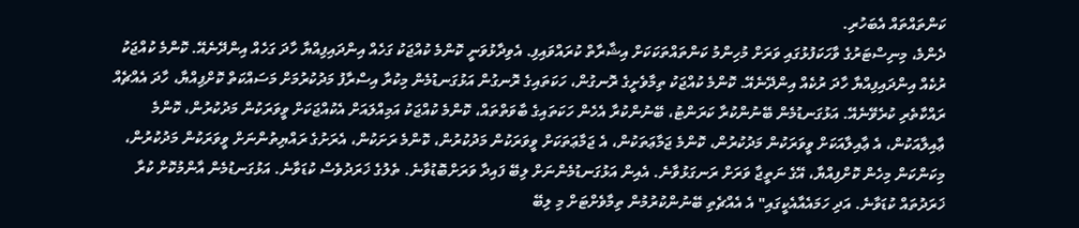ކަންތައްތައް އެބަހުރި.
ދެންމެ، މިނިސްޓަރުގެ ވާހަކަފުޅުގައި ވަރަށް މުހިންމު ކަންތައްތަކަކަށް އިޝާރާތް ކުރައްވައިފި. އެވިދާޅުވަނީ ކޮންމެ ކުއްޖަކު ގަހެއް އިންދައިފިއްޔާ ހާދަ ގަހެއް އިންދޭނެއޭ. ކޮންމެ ކުއްޖަކު ރުކެއް އިންދައިފިއްޔާ ހާދަ ރުކެއް އިންދޭނެއޭ. ކޮންމެ ކުއްޖަކު ތިމާވެށީގެ ރޮނގުން، ހަކަތައިގެ ރޮނގުން އަޅުގަނޑުމެން މިކުރާ އިސްރާފު މަދުކުރުމަށް މަސައްކަތް ކޮށްފިއްޔާ، ހާދަ އެއްޗެއް ރައްކާތެރި ކުރެވޭނެއޭ. އަޅުގަނޑުމެން ބޭނުންކުރާ ކަރަންޓު، ބޭނުންކުރާ އެހެން ހަކަތައިގެ ބާވަތްތައް، ކޮންމެ ކުއްޖަކު އަމިއްލައަށް އެކުއްޖަކަށް ވީވަރަކުން މަދުކުރުން، ކޮންމެ ޢާއިލާއަކުން، އެ ޢާއިލާއަކަށް ވީވަރަކުން މަދުކުރުން، ކޮންމެ ޖަމާޢަތަކުން، އެ ޖަމާޢަތަކަށް ވީވަރަކުން މަދުކުރުން، ކޮންމެ ރަށަކުން، އެރަށުގެ ރައްޔިތުންނަށް ވީވަރަކުން މަދުކުރުން، މިކަންކަން މިހެން ކޮށްފިއްޔާ، އޭގެ ނަތީޖާ ވަރަށް ރަނގަޅުވާނެ. އެއިން އަޅުގަނޑުމެންނަށް ލިބޭ ފައިދާ ވަރަށްބޮޑުވާނެ. ތެލުގެ ޚަރަދުވެސް ކުޑަވާނެ. އަޅުގަނޑުމެން އާންމުކޮށް ކުރާ ޚަރަދުތައް ކުޑަވާނެ. އަދި ހަމައެއާއެކީގައި" އެ އެއްޗެތި ބޭނުންކުރުމުން ތިމާވެށްޓަށް މި ލިބޭ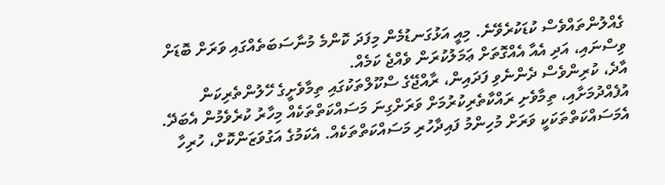ގެއްލުންތައްވެސް ކުޑަކުރެވޭނެ. މިއީ އަޅުގަނޑުމެން މިފަދަ ކޮންމެ މުނާސަބަތެއްގައި ވަރަށް ބޮޑަށް ވިސްނައި، އަދި އެއާ އެއްގޮތަށް ޢަމަލުކުރަން ވެއްޖެ ކަމެއް.
އާދެ، ކުރިންވެސް ދެންނެވި ފަދައިން، ރާއްޖޭގެ ސްކޫލްތަކުގައި ތިމާވެށީގެ ހޭލުންތެރިކަން އުފެއްދުމަށާއި، ތިމާވެށި ރައްކާތެރިކުރުމަށް ވަރަށްގިނަ މަސައްކަތްތަކެއް މިހާރު ކުރެވެމުން އެބަދޭ. އެމަސައްކަތްތަކަކީ ވަރަށް މުހިންމު ފައިދާހުރި މަސައްކަތްތަކެއް. އެކަމުގެ އަގުވަޒަންކޮށް، ހުރިހާ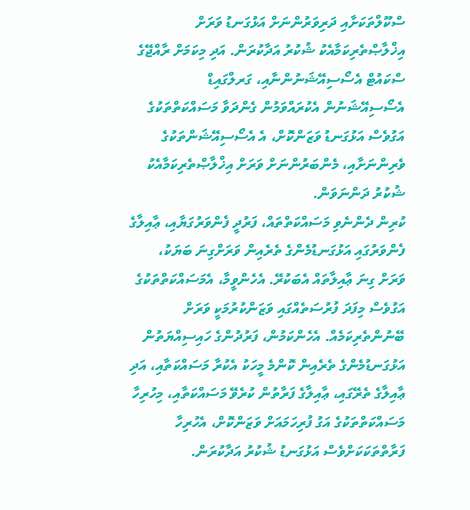ސްކޫލްތަކަށާއި ދަރިވަރުންނަށް އަޅުގަނޑު ވަރަށް އިޚްލާޞްތެރިކަމާއެކު ޝުކުރު އަދާކުރަން. އަދި މިކަމަށް ރާއްޖޭގެ ސްކައުޓް އެސޯސިއޭޝަނުންނާއި، ގަރލްގައިޑް އެސޯސިއޭޝަނުން އެކުރައްވަމުން ގެންދަވާ މަސައްކަތްތަކުގެ އަގުވެސް އަޅުގަނޑު ވަޒަންކޮށް، އެ އެސޯސިއޭޝަންތަކުގެ ވެރިންނަށާއި، މެންބަރުންނަށް ވަރަށް އިޚްލާޞްތެރިކަމާއެކު ޝުކުރު ދަންނަވަން.
ކުރިން ދެންނެވި މަސައްކަތްތައް، ފަރުދީ ފެންވަރުގަޔާއި، ޢާއިލާގެ ފެންވަރުގައި އަޅުގަނޑުމެންގެ ތެރެއިން ވަރަށްގިނަ ބަޔަކު، ވަރަށް ގިނަ ޢާއިލާތައް އެބަކުރޭ. އެހެންވީމާ، އެމަސައްކަތްތަކުގެ އަގުވެސް މިފަދަ ފުރުސަތެއްގައި ވަޒަންކުރުމަކީ ވަރަށް ބޭނުންތެރިކަމެއް. އެހެންކަމުން، ފަރުދުންގެ ހައިސިއްޔަތުން އަޅުގަނޑުމެންގެ ތެރެއިން ކޮންމެ މީހަކު އެކުރާ މަސައްކަތާއި، އަދި ޢާއިލާގެ ތެރޭގައި، ޢާއިލާގެ ފަރާތުން ކުރެވޭ މަސައްކަތާއި، މިހުރިހާ މަސައްކަތްތަކުގެ އަގު ފުރިހަމައަށް ވަޒަންކޮށް، އެހުރިހާ ފަރާތްތަކަކަށްވެސް އަޅުގަނޑު ޝުކުރު އަދާކުރަން.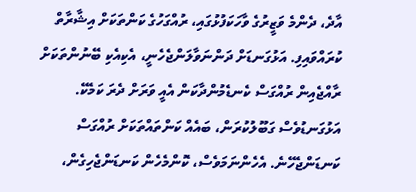އާދެ، ދެންމެ ވަޒީރުގެ ވާހަކަފުޅުގައި، ރުއްގަހުގެ ކަންތަކަށް އިޝާރާތް ކުރައްވައިފި. އަޅުގަނޑަށް ދަންނަވާލަންޖެހެނީ، އެކިއެކި ބޭނުންތަކަށް ރާއްޖެއިން ރުއްގަސް ކެނޑެމުންދާކަން އެއީ ވަރަށް ދެރަ ކަމެކޭ. އަޅުގަނޑުވެސް ގަބޫލުކުރަން، ބައެއް ކަންތައްތަކަށް ރުއްގަސް ކަނޑަންޖެހޭނެ. އެހެންނަމަވެސް، ކޮންމެހެން ކަނޑަންޖެހިގެން،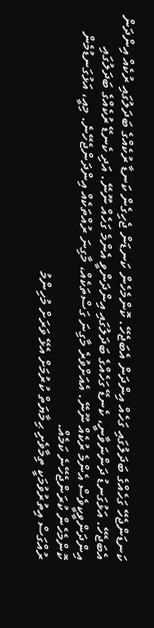ކަނޑަންޖެހޭ ގަހެއްގެ ބަދަލުގައި ގަހެއް އިންދަން އެބަޖެހޭ. ކޮންމެހެން ކަނޑަން ޖެހިގެން ކަނޑާ ރުކެއްގެ ބަދަލުގައި ރުކެއް އިންދަން އެބަޖެހޭ. އަޅުގަނޑު ދަންނަވާނީ، ކެނޑޭ ގަހެއްގެ ބަދަލުގައި އިންދަންވީ އެންމެ ގަހެއް ނޫނޭ. އަދި ކެނޑޭ ރުކެއްގެ ބަދަލުގައި އިންދަންވީކީވެސް އެންމެ ރުކެއް ނޫނޭ. އެއަށްވުރެ މާގިނަ ގަސްތަކެއް، މާގިނަ ރުއްތަކެއް އިންދަންޖެހޭނެ. މިއީ، އަޅުގަނޑުމެން ކޮންމެހެން ކުރަންޖެހޭނެ ކަމެއް.
ރުއްގަސް އިތުރުވުމަކީ ތިމާވެށި ޙިމާޔަތް ކުރުމަށް އެޅޭ ވަރަށް މުހިންމު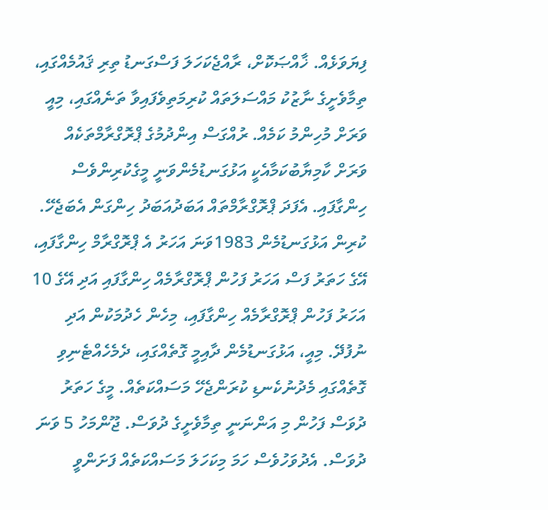ފިޔަވަޅެއް. ޚާއްޞަކޮށް، ރާއްޖެކަހަލަ ފަސްގަނޑު ތިރި ޤައުމެއްގައި، ތިމާވެށީގެ ނާޒުކު މައްސަލަތައް ކުރިމަތިވެފައިވާ ތަނެއްގައި، މިއީ ވަރަށް މުހިންމު ކަމެއް. ރުއްގަސް އިންދުމުގެ ޕްރޮގްރާމްތަކެއް ވަރަށް ކާމިޔާބުކަމާއެކީ އަޅުގަނޑުމެންވަނީ މީގެކުރިންވެސް ހިންގާފައި. އެފަދަ ޕްރޮގްރާމްތައް އަބަދުއަބަދު ހިންގަން އެބަޖެހޭ. ކުރިން އަޅުގަނޑުމެން 1983ވަނަ އަހަރު އެ ޕްރޮގްރާމް ހިންގާފައި، އޭގެ ހަތަރު ފަސް އަހަރު ފަހުން ޕްރޮގްރާމެއް ހިންގާފައި އަދި އޭގެ 10 އަހަރު ފަހުން ޕްރޮގްރާމެއް ހިންގާފައި، މިހެން ހެދުމަކުން އަދި ނުފުދޭ. މިއީ، އަޅުގަނޑުމެން ދާއިމީ ގޮތެއްގައި، ދެމެހެއްޓެނިވި ގޮތެއްގައި މެދުނުކެނޑި ކުރަންޖެހޭ މަސައްކަތެއް. މީގެ ހަތަރު ދުވަސް ފަހުން މި އަންނަނީ ތިމާވެށީގެ ދުވަސް. ޖޫންމަހު 5 ވަނަ ދުވަސް. އެދުވަހުވެސް ހަމަ މިކަހަލަ މަސައްކަތެއް ފަށަންވީ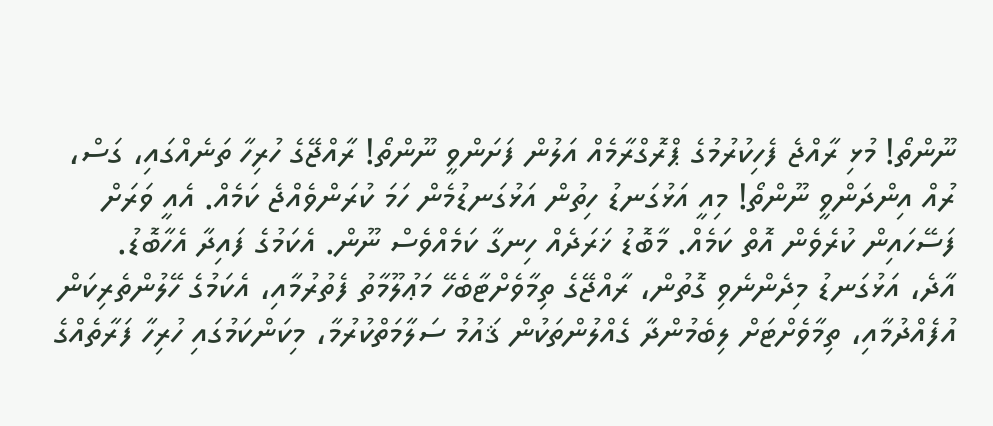ނޫންތޯ! މުޅި ރާއްޖެ ފެހިކުރުމުގެ ޕްރޮގްރާމެއް އަލުން ފަށަންވީ ނޫންތޯ! ރާއްޖޭގެ ހުރިހާ ތަނެއްގައި، ގަސް، ރުއް އިންދަންވީ ނޫންތޯ! މިއީ އަޅުގަނޑު ހިތުން އަޅުގަނޑުމެން ހަމަ ކުރަންވެއްޖެ ކަމެއް. އެއީ ވަރަށް ފަސޭހައިން ކުރެވެން އޮތް ކަމެއް. މާބޮޑު ޚަރަދެއް ހިނގާ ކަމެއްވެސް ނޫން. އެކަމުގެ ފައިދާ އެހާބޮޑު.
އާދެ، އަޅުގަނޑު މިދެންނެވި ގޮތުން، ރާއްޖޭގެ ތިމާވެށްޓާބެހޭ މަޢުލޫމާތު ފެތުރުމާއި، އެކަމުގެ ހޭލުންތެރިކަން އުފެއްދުމާއި، ތިމާވެށްޓަށް ލިބެމުންދާ ގެއްލުންތަކުން ޤައުމު ސަލާމަތްކުރުމާ، މިކަންކަމުގައި ހުރިހާ ފަރާތެއްގެ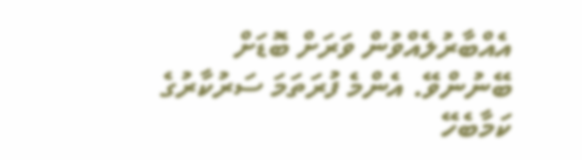އެއްބާރުލެއްވުން ވަރަށް ބޮޑަށް ބޭނުންވޭ. އެންމެ ފުރަތަމަ ސަރުކާރުގެ ކަމާބެހޭ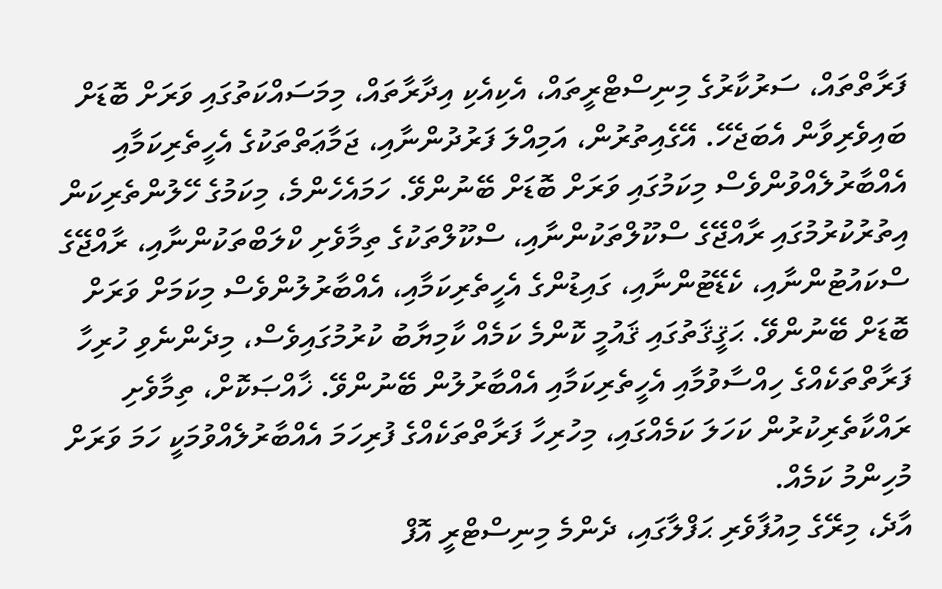ފަރާތްތައް، ސަރުކާރުގެ މިނިސްޓްރީތައް، އެކިއެކި އިދާރާތައް، މިމަސައްކަތުގައި ވަރަށް ބޮޑަށް ބައިވެރިވާން އެބަޖެހޭ. އޭގެއިތުރުން، އަމިއްލަ ފަރުދުންނާއި، ޖަމާޢަތްތަކުގެ އެހީތެރިކަމާއި އެއްބާރުލެއްވުންވެސް މިކަމުގައި ވަރަށް ބޮޑަށް ބޭނުންވޭ. ހަމައެހެންމެ، މިކަމުގެ ހޭލުންތެރިކަން އިތުރުކުރުމުގައި ރާއްޖޭގެ ސްކޫލްތަކުންނާއި، ސްކޫލްތަކުގެ ތިމާވެށި ކްލަބްތަކުންނާއި، ރާއްޖޭގެ ސްކައުޓުންނާއި، ކެޑޭޓުންނާއި، ގައިޑުންގެ އެހީތެރިކަމާއި، އެއްބާރުލުންވެސް މިކަމަށް ވަރަށް ބޮޑަށް ބޭނުންވޭ. ޙަޤީޤަތުގައި ޤައުމީ ކޮންމެ ކަމެއް ކާމިޔާބު ކުރުމުގައިވެސް، މިދެންނެވި ހުރިހާ ފަރާތްތަކެއްގެ ހިއްސާވުމާއި އެހީތެރިކަމާއި އެއްބާރުލުން ބޭނުންވޭ. ޚާއްޞަކޮށް، ތިމާވެށި ރައްކާތެރިކުރުން ކަހަލަ ކަމެއްގައި، މިހުރިހާ ފަރާތްތަކެއްގެ ފުރިހަމަ އެއްބާރުލެއްވުމަކީ ހަމަ ވަރަށް މުހިންމު ކަމެއް.
އާދެ، މިރޭގެ މިއުފާވެރި ޙަފްލާގައި، ދެންމެ މިނިސްޓްރީ އޮފް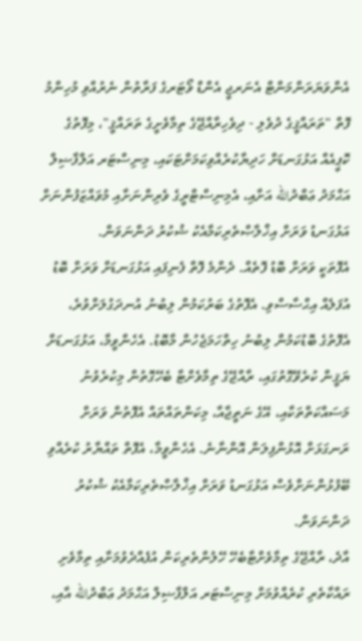އެންވަޔަރަންމަންޓް އެނަރޖީ އެންޑް ވޯޓަރގެ ފަރާތުން ނެރުއްވި މުހިންމު ފޮތް "ތަރައްޤީގެ ދުވެލި - ދިވެހިރާއްޖޭގެ ތިމާވެށީގެ ތަރައްޤީ"، މިފޮތުގެ ކޮޕީއެއް އަޅުގަނޑަށް ހަދިޔާކުރެއްވިކަމަށްޓަކައި، މިނިސްޓަރ އަލްފާޟިލް އަޙްމަދު ޢަބްދުالله އަށާއި، އެމިނިސްޓްރީގެ ވެރިންނަށާއި މުވައްޒަފުންނަށް އަޅުގަނޑު ވަރަށް އިޚްލާޞްތެރިކަމާއެކު ޝުކުރު ދަންނަވަން.
އެފޮތަކީ ވަރަށް ބޮޑު ފޮތެއް. ދެންމެ ފޮތް ފެނިފައި އަޅުގަނޑަށް ވަރަށް ބޮޑު އުފަލެއް އިޙްސާސްވި. އެފޮތުގެ ބަރުކަމުން ލިބުނު އުނދަގުލަށްވުރެ، އެފޮތުގެ ބޮޑުކަމުން ލިބުނު ހިތްހަމަޖެހުން މާބޮޑު. އެހެންވީމާ، އަޅުގަނޑަށް ޔަޤީން ކުރެވޭގޮތުގައި، ރާއްޖޭގެ ތިމާވެށްޓާ ބެހޭގޮތުން މިކުރެވުނު މަސައްކަތްތަކާއި، އޭގެ ނަތީޖާއާ، މިކަންތައްތައް އެފޮތުން ވަރަށް ރަނގަޅަށް އޮޅުންފިލަން އޮންނާނެ. އެހެންވީމާ، އެފޮތް ތައްޔާރު ކުރެއްވި ބޭފުޅުންނަށްވެސް އަޅުގަނޑު ވަރަށް އިޚްލާޞްތެރިކަމާއެކު ޝުކުރު ދަންނަވަން.
އާދެ، ރާއްޖޭގެ ތިމާވެށްޓާބެހޭ ހޭލުންތެރިކަން އުފެއްދެވުމަށާއި ތިމާވެށި ރައްކާތެރި ކުރެއްވުމަށް މިނިސްޓަރ އަލްފާޟިލް އަޙްމަދު ޢަބްދުالله އާއި،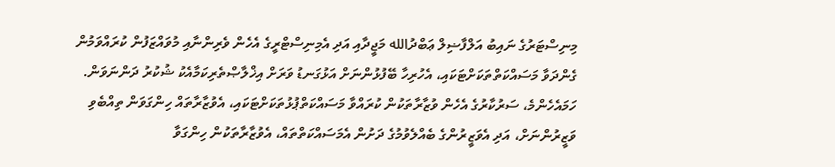މިނިސްޓަރުގެ ނައިބު އަލްފާޟިލް ޢަބްދުالله މަޖީދާއި އަދި އެމިނިސްޓްރީގެ އެހެން ވެރިންނާއި މުވައްޒަފުން ކުރައްވަމުން ގެންދަވާ މަސައްކަތްތަކަށްޓަކައި، އެހުރިހާ ބޭފުޅުންނަށް އަޅުގަނޑު ވަރަށް އިޚްލާޞްތެރިކަމާއެކު ޝުކުރު ދަންނަވަން. ހަމައެހެންމެ، ސަރުކާރުގެ އެހެން ވުޒާރާތަކުން ކުރައްވާ މަސައްކަތްޕުޅުތަކަށްޓަކައި، އެވުޒާރާތައް ހިންގަވަން ތިއްބެވި ވަޒީރުންނަށް، އަދި އެވަޒީރުންގެ ބެއްލެވުމުގެ ދަށުން އެމަސައްކަތްތައް، އެވުޒާރާތަކުން ހިންގަވާ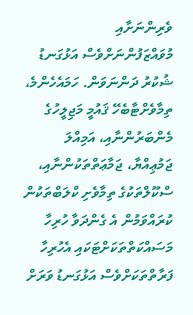ވެރިންނަށާއި މުވައްޒަފުންނަށްވެސް އަޅުގަނޑު ޝުކުރު ދަންނަވަން. ހަމައެހެންމެ، ތިމާވެށްޓާބެހޭ ޤައުމީ މަޖިލީހުގެ މެންބަރުންނާއި، އަމިއްލަ ޖަމުޢިއްޔާ، ޖަމާޢަތްތަކުންނާއި، ސްކޫލްތަކުގެ ތިމާވެށި ކްލަބްތަކުން ކުރައްވަމުން އެ ގެންދަވާ ހުރިހާ މަސައްކަތްތަކަށްޓަކައި އެހުރިހާ ފަރާތްތަކަށްވެސް އަޅުގަނޑު ވަރަށް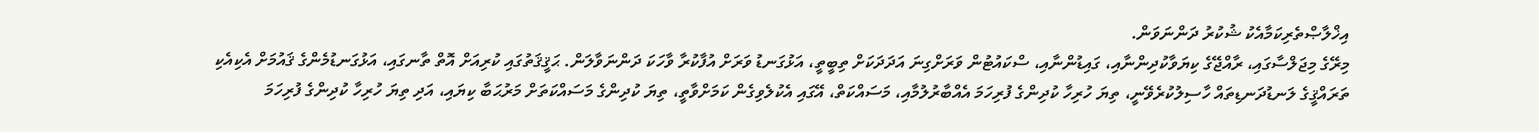އިޚްލާޞްތެރިކަމާއެކު ޝުކުރު ދަންނަވަން.
މިރޭގެ މިޖަލްސާގައި، ރާއްޖޭގެ ކިޔަވާކުދިންނާއި، ގައިޑުންނާއި، ސްކައުޓުން ވަރަށްގިނަ އަދަދަކަށް ތިބީތީ، އަޅުގަނޑު ވަރަށް އުފާކުރާ ވާހަކަ ދަންނަވާލަން. ޙަޤީޤަތުގައި ކުރިއަށް އޮތް ތާނގައި، އަޅުގަނޑުމެންގެ ޤައުމަށް އެކިއެކި ތަރައްޤީގެ ލަނޑުދަނޑިތައް ހާސިލުކުރެވޭނީ، ތިޔަ ހުރިހާ ކުދިންގެ ފުރިހަމަ އެއްބާރުލުމާއި، މަސައްކަތް، އޭގައި އެކުލެވިގެން ކަމަށްވާތީ، ތިޔަ ކުދިންގެ މަސައްކަތަށް މަރުޙަބާ ކިޔައި، އަދި ތިޔަ ހުރިހާ ކުދިންގެ ފުރިހަމަ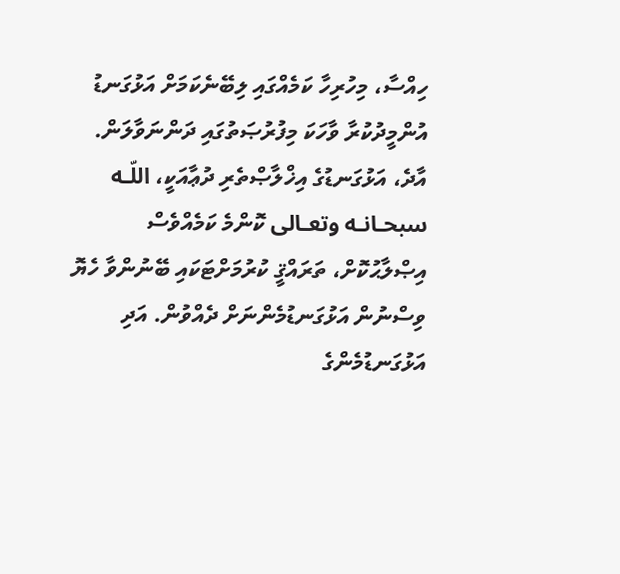ހިއްސާ، މިހުރިހާ ކަމެއްގައި ލިބޭނެކަމަށް އަޅުގަނޑު އުންމީދުކުރާ ވާހަކަ މިފުރުޞަތުގައި ދަންނަވާލަން.
އާދެ، އަޅުގަނޑުގެ އިޚްލާޞްތެރި ދުޢާއަކީ، اللّـه سبحـانـه وتعـالى ކޮންމެ ކަމެއްވެސް އިޞްލާޙުކޮށް، ތަރައްޤީ ކުރުމަށްޓަކައި ބޭނުންވާ ހެޔޮ ވިސްނުން އަޅުގަނޑުމެންނަށް ދެއްވުން. އަދި އަޅުގަނޑުމެންގެ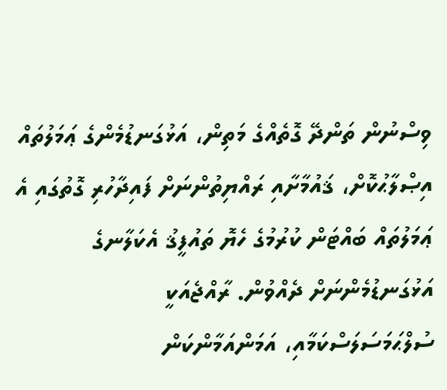ވިސްނުން ތަންދޭ ގޮތެއްގެ މަތިން، އަޅުގަނޑުމެންގެ ޢަމަލުތައް އިޞްލާޙުކޮށް، ޤައުމާށާއި ރައްޔިތުންނަށް ފައިދާހުރި ގޮތުގައި އެ ޢަމަލުތައް ބައްޓަން ކުރުމުގެ ހެޔޮ ތައުފީޤު އެކަލާނގެ އަޅުގަނޑުމެންނަށް ދެއްވުން. ރާއްޖެއަކީ ސުލްޙަމަސަލަސްކަމާއި، އަމަންއަމާންކަން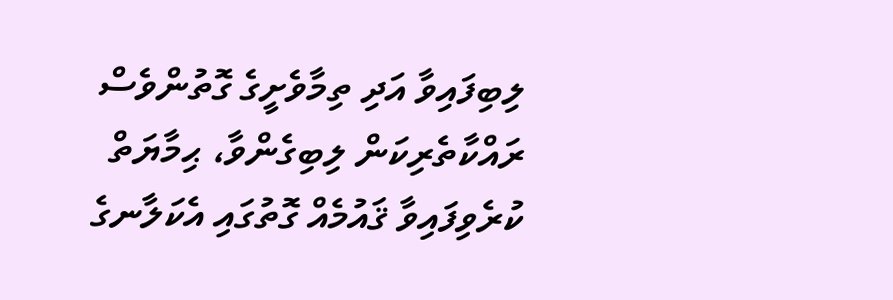ލިބިފައިވާ އަދި ތިމާވެށީގެ ގޮތުންވެސް ރައްކާތެރިކަން ލިބިގެންވާ، ޙިމާޔަތް ކުރެވިފައިވާ ޤައުމެއް ގޮތުގައި އެކަލާނގެ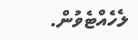ލެހެއްޓެވުން.